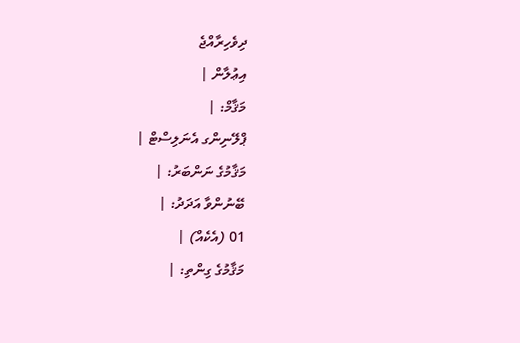ދިވެހިރާއްޖެ
އިޢުލާން |
މަޤާމް: |
ޕްލޭނިންގ އެނަލިސްޓް |
މަޤާމުގެ ނަންބަރު: |
ބޭނުންވާ އަދަދު: |
01 (އެކެއް) |
މަޤާމުގެ ގިންތި: |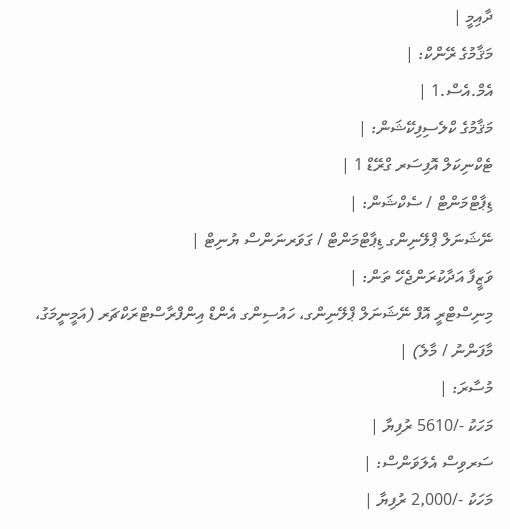ދާއިމީ |
މަޤާމުގެ ރޭންކް: |
އެމް.އެސް.1 |
މަޤާމުގެ ކްލެސިފިކޭޝަން: |
ޓެކްނިކަލް އޮފިސަރ ގްރޭޑް 1 |
ޑިޕާޓްމަންޓް / ސެކްޝަން: |
ނޭޝަނަލް ޕްލޭނިންގ ޑިޕާޓްމަންޓް / ގަވަރނަންސް ޔުނިޓް |
ވަޒީފާ އަދާކުރަންޖެހޭ ތަން: |
މިނިސްޓްރީ އޮފް ނޭޝަނަލް ޕްލޭނިންގ، ހައުސިންގ އެންޑް އިންފްރާސްޓްރަކްޗަރ (އަމީނީމަގު، މާފަންނު / މާލެ) |
މުސާރަ: |
މަހަކު -/5610 ރުފިޔާ |
ސަރވިސް އެލަވަންސް: |
މަހަކު -/2,000 ރުފިޔާ |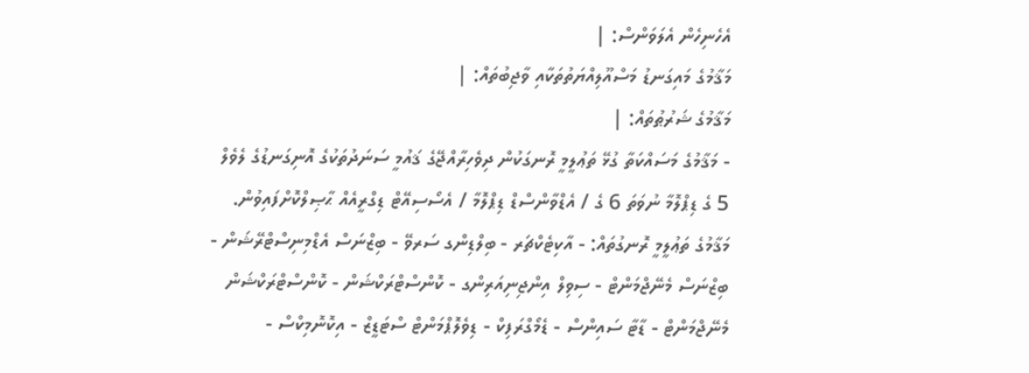އެހެނިހެން އެލަވަންސް: |
މަޤާމުގެ މައިގަނޑު މަސްއޫލިއްޔަތުތަކާއި ވާޖިބުތައް: |
މަޤާމުގެ ޝަރުޠުތައް: |
- މަޤާމުގެ މަސައްކަތާ ގުޅޭ ތަޢުލީމީ ރޮނގަކުން ދިވެހިރާއްޖޭގެ ޤައުމީ ސަނަދުތަކުގެ އޮނިގަނޑުގެ ލެވެލް 5 ގެ ޑިޕްލޮމާ ނުވަތަ 6 ގެ / އެޑްވާންސްޑް ޑިޕްލޮމާ / އެސޯސިއޭޓް ޑިގްރީއެއް ޙާޞިލްކޮށްފައިވުން. މަޤާމުގެ ތަޢުލީމީ ރޮނގުތައް: - އާކިޓެކްޗަރ - ބިލްޑިންގ ސަރވޭ - ބިޒްނަސް އެޑްމިނިސްޓްރޭޝަން - ބިޒްނަސް މެނޭޖްމަންޓް - ސިވިލް އިންޖިނިއަރިންގ - ކޮންސްޓްރަކްޝަން - ކޮންސްޓްރަކްޝަން މެނޭޖްމަންޓް - ޑާޓާ ސައިންސް - ޑެމޯގްރަފިކް - ޑިވެލޮޕްމަންޓް ސްޓަޑީޒް - އިކޮނޮމިކްސް -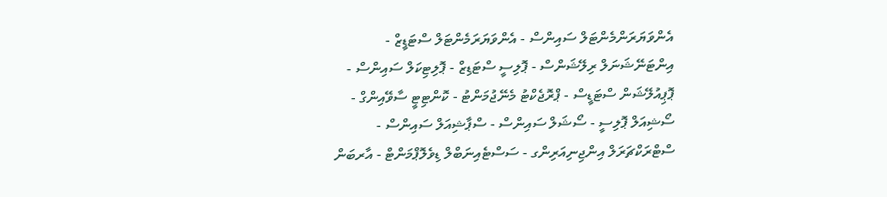އެންވަޔަރަންމެންޓަލް ސައިންސް - އެންވަޔަރަމެންޓަލް ސްޓަޑީޒް - އިންޓަނޭޝަނަލް ރިލޭޝަންސް - ޕޮލިސީ ސްޓަޑިޒް - ޕޮލިޓިކަލް ސައިންސް - ޕޮޕިއުލޭޝަން ސްޓަޑީސް - ޕްރޮޖެކްޓު މެނޭޖުމަންޓު - ކޮންޓިޓީ ސާވޭއިންގް - ސޯޝިއަލް ޕޮލިސީ - ސޯޝަލް ސައިންސް - ސްޕާޝިއަލް ސައިންސް - ސްޓްރަކްޗަރަލް އިންޖިނިއަރިންގ - ސަސްޓެއިނަބްލް ޑިވެލޮޕްމަންޓް - އާރބަން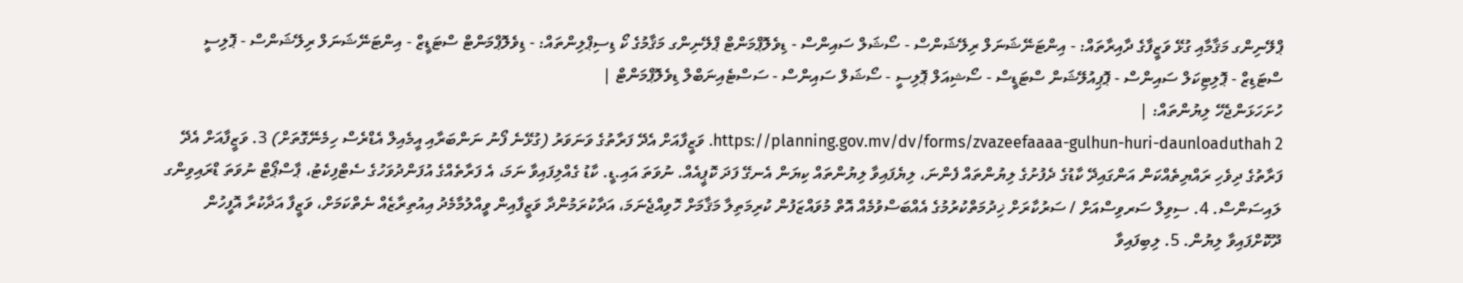ޕްލޭނިންގ މަޤާމާއި ގުޅޭ ވަޒީފާގެ ދާއިރާތައް: - އިންޓަނޭޝަނަލް ރިލޭޝަންސް - ސޯޝަލް ސައިންސް - ޑިވެލޮޕްމަންޓް ޕްލޭނިންގ މަޤާމުގެ ކޯ ޑިސިޕްލިންތައް: - ޑިވެލޮޕްމަންޓް ސްޓަޑީޒް - އިންޓަނޭޝަނަލް ރިލޭޝަންސް - ޕޮލިސީ ސްޓަޑިޒް - ޕޮލިޓިކަލް ސައިންސް - ޕޮޕިއުލޭޝަން ސްޓަޑީސް - ސޯޝިއަލް ޕޮލިސީ - ސޯޝަލް ސައިންސް - ސަސްޓެއިނަބްލް ޑިވެލޮޕްމަންޓް |
ހުށަހަޅަންޖެހޭ ލިޔުންތައް: |
https://planning.gov.mv/dv/forms/zvazeefaaaa-gulhun-huri-daunloaduthah 2. ވަޒީފާއަށް އެދޭ ފަރާތުގެ ވަނަވަރު (ގުޅޭނެ ފޯނު ނަންބަރާއި އީމެއިލް އެޑްރެސް ހިމެނޭގޮތަށް) 3. ވަޒީފާއަށް އެދޭ ފަރާތުގެ ދިވެހި ރައްޔިތެއްކަން އަންގައިދޭ ކާޑުގެ ދެފުށުގެ ލިޔުންތައް ފެންނަ، ލިޔެފައިވާ ލިޔުންތައް ކިޔަން އެނގޭ ފަދަ ކޮޕީއެއް. ނުވަތަ އައި.ޑީ. ކާޑު ގެއްލިފައިވާ ނަމަ، އެ ފަރާތެއްގެ އުފަންދުވަހުގެ ސެޓްފިކެޓު، ޕާސްޕޯޓް ނުވަތަ ޑްރައިވިންގ ލައިސަންސް. 4. ސިވިލް ސަރވިސްއަށް / ސަރުކާރަށް ޚިދުމަތްކުރުމުގެ އެއްބަސްވުމެއް އޮތް މުވައްޒަފުން ކުރިމަތިލާ މަޤާމަށް ހޮވިއްޖެނަމަ، އަދާކުރަމުންދާ ވަޒީފާއިން ވީއްލުމާމެދު އިއުތިރާޒެއް ނެތްކަމަށް، ވަޒީފާ އަދާކުރާ އޮފީހުން ދޫކޮށްފައިވާ ލިޔުން. 5. ލިބިފައިވާ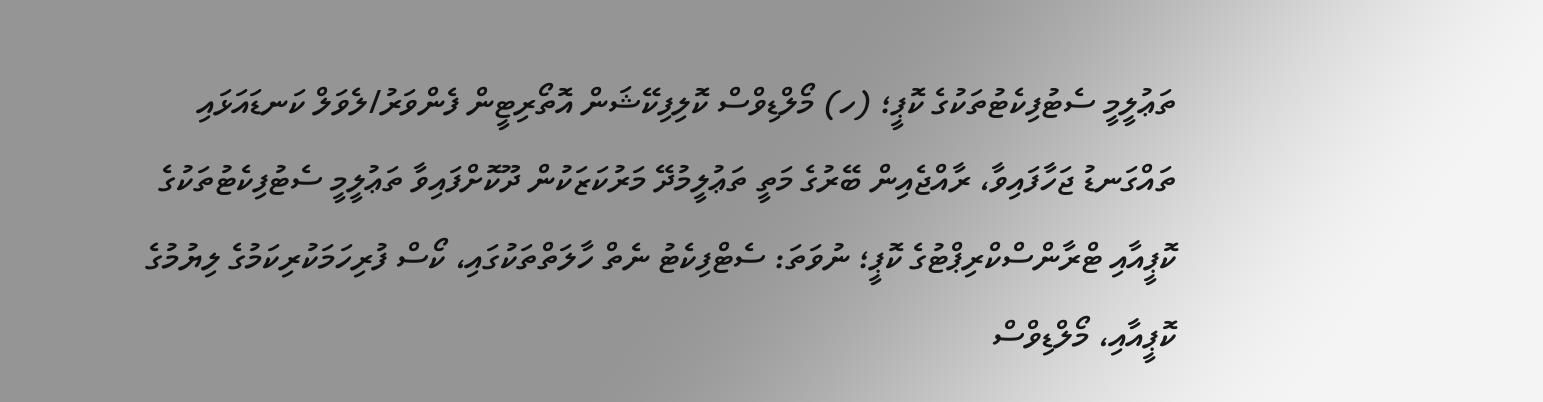ތަޢުލީމީ ސެޓުފިކެޓުތަކުގެ ކޮޕީ؛ (ހ) މޯލްޑިވްސް ކޮލިފިކޭޝަން އޮތޯރިޓީން ފެންވަރު/ލެވަލް ކަނޑައަޅައި ތައްގަނޑު ޖަހާފައިވާ، ރާއްޖެއިން ބޭރުގެ މަތީ ތަޢުލީމުދޭ މަރުކަޒަކުން ދޫކޮށްފައިވާ ތަޢުލީމީ ސެޓުފިކެޓުތަކުގެ ކޮޕީއާއި ޓްރާންސްކްރިޕްޓުގެ ކޮޕީ؛ ނުވަތަ: ސެޓްފިކެޓު ނެތް ހާލަތްތަކުގައި، ކޯސް ފުރިހަމަކުރިކަމުގެ ލިޔުމުގެ ކޮޕީއާއި، މޯލްޑިވްސް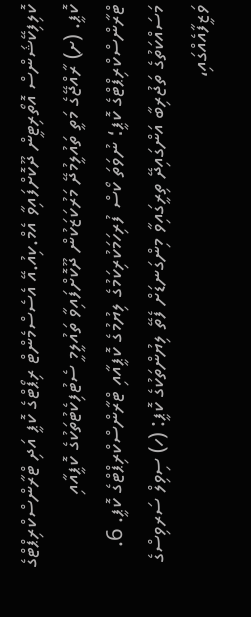ކޮލިފިކޭޝަންސް އޮތޯރިޓީން ދޫކޮށްފައިވާ އެމް.ކިއު.އޭ އެސެސްމެންޓް ރިޕޯޓްގެ ކޮޕީ އަދި ޓްރާންސްކްރިޕްޓްގެ ކޮޕީ. (ށ) ރާއްޖޭގެ މަތީ ތައުލީމުދޭ މަރުކަޒަކުން ދޫކޮށްފައިވާ ތައުލީމީ ސެޓުފިކެޓުތަކުގެ ކޮޕީއާއި ޓްރާންސްކްރިޕްޓްގެ ކޮޕީ؛ ނުވަތަ ކޯސް ފުރިހަމަކުރިކަމުގެ ލިޔުމުގެ ކޮޕީއާއި ޓްރާންސްކްރިޕްޓްގެ ކޮޕީ. 6. މަސައްކަތުގެ ތަޖުރިބާ އަންގައިދޭ ތިރީގައިވާ މިންގަނޑަށް ފެތޭ ލިޔުންތަކުގެ ކޮޕީ: (ހ) ސިވިލް ސަރވިސްގެ ވަޒީފާއެއްގައި،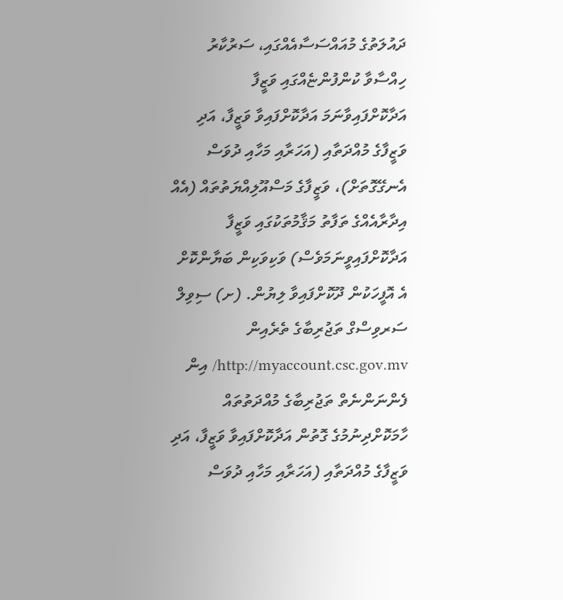ދައުލަތުގެ މުއައްސަސާއެއްގައި، ސަރުކާރު ހިއްސާވާ ކުންފުންޏެއްގައި ވަޒީފާ އަދާކޮށްފައިވާނަމަ އަދާކޮށްފައިވާ ވަޒީފާ، އަދި ވަޒީފާގެ މުއްދަތާއި (އަހަރާއި މަހާއި ދުވަސް އެނގޭގޮތަށް)، ވަޒީފާގެ މަސްއޫލިއްޔަތުތައް (އެއް އިދާރާއެއްގެ ތަފާތު މަޤާމުތަކުގައި ވަޒީފާ އަދާކޮށްފައިވީނަމަވެސް) ވަކިވަކިން ބަޔާންކޮށް އެ އޮފީހަކުން ދޫކޮށްފައިވާ ލިޔުން. (ށ) ސިވިލް ސަރވިސްގް ތަޖުރިބާގެ ތެރެއިން http://myaccount.csc.gov.mv/ އިން ފެންނަންނެތް ތަޖުރިބާގެ މުއްދަތުތައް ހާމަކޮށްދިނުމުގެ ގޮތުން އަދާކޮށްފައިވާ ވަޒީފާ، އަދި ވަޒީފާގެ މުއްދަތާއި (އަހަރާއި މަހާއި ދުވަސް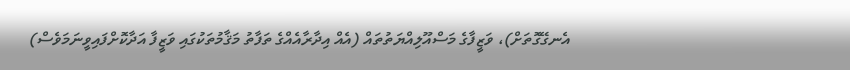އެނގޭގޮތަށް)، ވަޒީފާގެ މަސްއޫލިއްޔަތުތައް (އެއް އިދާރާއެއްގެ ތަފާތު މަޤާމުތަކުގައި ވަޒީފާ އަދާކޮށްފައިވީނަމަވެސް)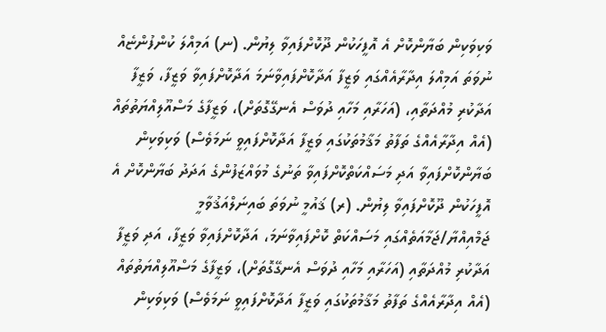ވަކިވަކިން ބަޔާންކޮށް އެ އޮފީހަކުން ދޫކޮށްފައިވާ ލިޔުން. (ނ) އަމިއްލަ ކުންފުންޏެއް ނުވަތަ އަމިއްލަ އިދާރާއެއްގައި ވަޒީފާ އަދާކޮށްފައިވާނަމަ އަދާކޮށްފައިވާ ވަޒީފާ، ވަޒީފާ އަދާކުރި މުއްދަތާއި، (އަހަރާއި މަހާއި ދުވަސް އެނގޭގޮތަށް)، ވަޒީފާގެ މަސްއޫލިއްޔަތުތައް (އެއް އިދާރާއެއްގެ ތަފާތު މަޤާމުތަކުގައި ވަޒީފާ އަދާކޮށްފައިވީ ނަމަވެސް) ވަކިވަކިން ބަޔާންކޮށްފައިވާ އަދި މަސައްކަތްކޮށްފައިވާ ތަނުގެ މުވައްޒަފުންގެ އަދަދު ބަޔާންކޮށް އެ އޮފީހަކުން ދޫކޮށްފައިވާ ލިޔުން. (ރ) ޤައުމީ ނުވަތަ ބައިނަލްއަޤުވާމީ ޖަމްއިއްޔާ/ޖަމާއަތެއްގައި މަސައްކަތް ކޮށްފައިވާނަމަ، އަދާކޮށްފައިވާ ވަޒީފާ، އަދި ވަޒީފާ އަދާކުރި މުއްދަތާއި (އަހަރާއި މަހާއި ދުވަސް އެނގޭގޮތަށް)، ވަޒީފާގެ މަސްއޫލިއްޔަތުތައް (އެއް އިދާރާއެއްގެ ތަފާތު މަޤާމުތަކުގައި ވަޒީފާ އަދާކޮށްފައިވީ ނަމަވެސް) ވަކިވަކިން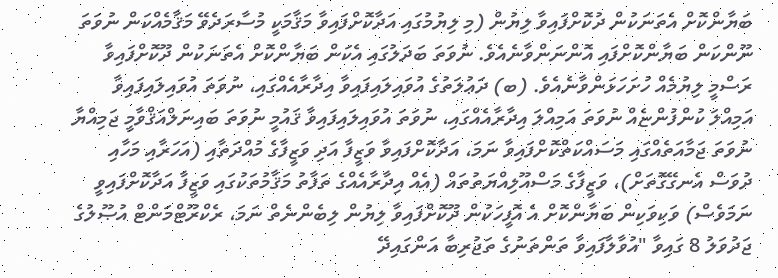ބަޔާންކޮށް އެތަނަކުން ދުކޮށްފައިވާ ލިޔުން (މި ލިޔުމުގައި އަދާކޮށްފައިވާ މަޤާމަކީ މުސާރަދެވޭ މަޤާމެއްކަން ނުވަތަ ނޫންކަން ބަޔާންކޮށްފައި އޮންނަންވާނެއެވެ. ނުވަތަ ބަދަލުގައި އެކަން ބަޔާންކޮށް އެތަނަކުން ދޫކޮށްފައިވާ ރަސްމީ ލިޔުމެއް ހުށަހަޅަންވާނެއެވެ. (ބ) ދަޢުލަތުގެ އުވައިލައިފައިވާ އިދާރާއެއްގައި، ނުވަތަ އުވައިލައިފައިވާ އަމިއްލަ ކުންފުންޏެއް ނުވަތަ އަމިއްލަ އިދާރާއެއްގައި، ނުވަތަ އުވައިލައިފައިވާ ޤައުމީ ނުވަތަ ބައިނަލްއަޤްވާމީ ޖަމިއްޔާ ނުވަތަ ޖަމާއަތެއްގައި މަސައްކަތްކޮށްފައިވާ ނަމަ، އަދާކޮށްފައިވާ ވަޒީފާ އަދި ވަޒީފާގެ މުއްދަތާއި (އަހަރާއި މަހާއި ދުވަސް އެނގޭގޮތަށް)، ވަޒީފާގެ މަސްއޫލިއްޔަތުތައް (އެއް އިދާރާއެއްގެ ތަފާތު މަޤާމުތަކުގައި ވަޒީފާ އަދާކޮށްފައިވީ ނަމަވެސް) ވަކިވަކިން ބަޔާންކޮށް އެ އޮފީހަކުން ދޫކޮށްފައިވާ ލިޔުން ލިބެންނެތް ނަމަ، ރެކްރޫޓްމަންޓް އުޞޫލުގެ ޖަދުވަލު 8 ގައިވާ "އުވާލާފައިވާ ތަންތަނުގެ ތަޖުރިބާ އަންގައިދޭ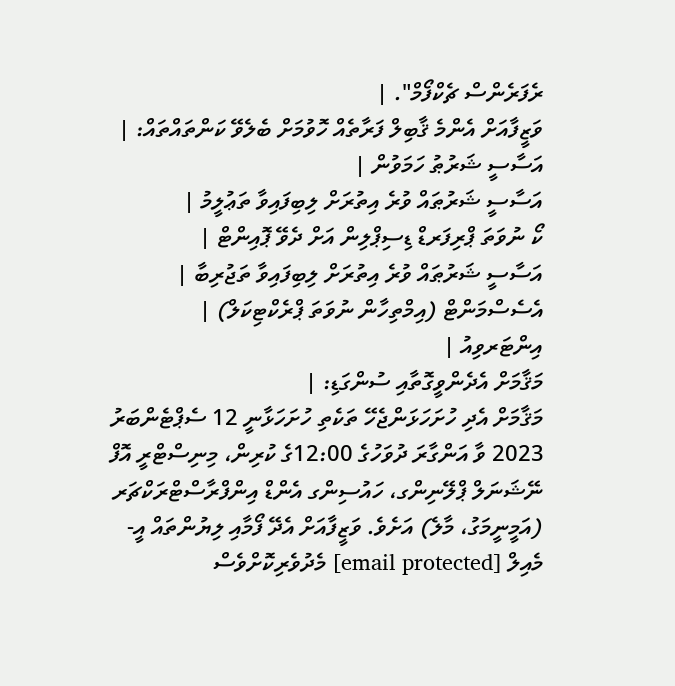ރެފަރެންސް ޗެކްފޯމް". |
ވަޒީފާއަށް އެންމެ ޤާބިލް ފަރާތެއް ހޮވުމަށް ބެލެވޭ ކަންތައްތައް: |
އަސާސީ ޝަރުޠު ހަމަވުން |
އަސާސީ ޝަރުޠައް ވުރެ އިތުރަށް ލިބިފައިވާ ތަޢުލީމު |
ކޯ ނުވަތަ ޕްރިފަރޑް ޑިސިޕްލިން އަށް ދެވޭ ޕޮއިންޓް |
އަސާސީ ޝަރުޠައް ވުރެ އިތުރަށް ލިބިފައިވާ ތަޖުރިބާ |
އެސެސްމަންޓް (އިމްތިހާން ނުވަތަ ޕްރެކްޓިކަލް) |
އިންޓަރވިއު |
މަޤާމަށް އެދެންވީގޮތާއި ސުންގަޑި: |
މަޤާމަށް އެދި ހުށަހަޅަންޖެހޭ ތަކެތި ހުށަހަޅާނީ 12 ސެޕްޓެންބަރު 2023 ވާ އަންގާރަ ދުވަހުގެ 12:00ގެ ކުރިން، މިނިސްޓްރީ އޮފް ނޭޝަނަލް ޕްލޭނިންގ، ހައުސިންގ އެންޑް އިންފްރާސްޓްރަކްޗަރ (އަމީނީމަގު، މާލެ) އަށެވެ. ވަޒީފާއަށް އެދޭ ފޯމާއި ލިޔުންތައް އީ-މެއިލް [email protected] މެދުވެރިކޮށްވެސް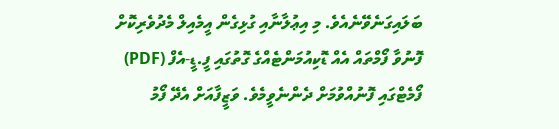ބަލައިގަނެވޭނެއެވެ. މި އިޢުލާނާއި ގުޅިގެން އީމެއިލް މެދުވެރިކޮށް ފޮނުވާ ފޯމްތައް އެއް ޑޮކިއުމަންޓެއްގެ ގޮތުގައި ފީ.ޑީ-އެފް (PDF) ފޯމެޓްގައި ފޮނުއްވުމަށް ދެންނެވީމެވެ. ވަޒީފާއަށް އެދޭ ފޯމު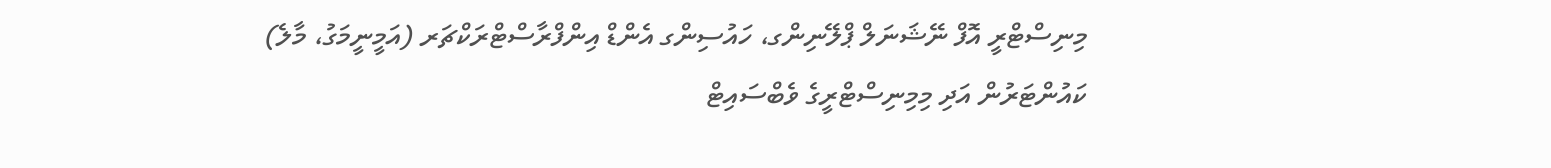މިނިސްޓްރީ އޮފް ނޭޝަނަލް ޕްލޭނިންގ، ހައުސިންގ އެންޑް އިންފްރާސްޓްރަކްޗަރ (އަމީނީމަގު، މާލެ) ކައުންޓަރުން އަދި މިމިނިސްޓްރީގެ ވެބްސައިޓް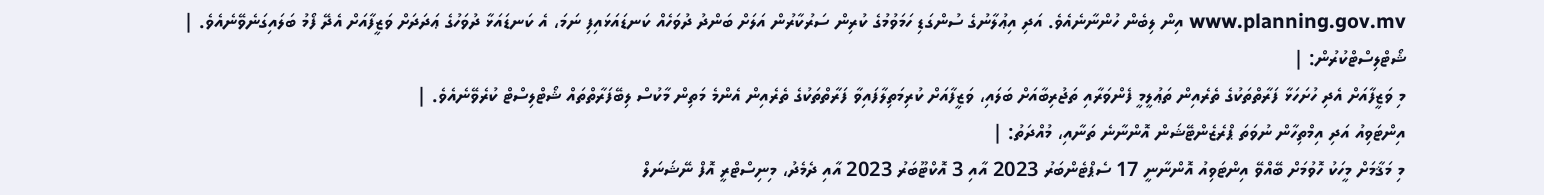www.planning.gov.mv އިން ލިބެން ހުންނާނެއެވެ. އަދި އިޢުލާނުގެ ސުންގަޑި ހަމަވުމުގެ ކުރިން ސަރުކާރުން އަލަށް ބަންދު ދުވަހެއް ކަނޑައަޅައިފި ނަމަ، އެ ކަނޑައަޅާ ދުވަހުގެ ޢަދަދަށް ވަޒީފާއަށް އެދޭ ފޯމު ބަލައިގަނެވޭނެއެވެ. |
ޝޯޓްލިސްޓްކުރުން: |
މި ވަޒީފާއަށް އެދި ހުށަހަޅާ ފަރާތްތަކުގެ ތެރެއިން ތަޢުލީމީ ފެންވަރާއި ތަޖުރިބާއަށް ބަލައި، ވަޒީފާއަށް ކުރިމަތިލާފައިވާ ފަރާތްތަކުގެ ތެރެއިން އެންމެ މަތިން މާކުސް ލިބޭފަރާތްތައް ޝޯޓްލިސްޓް ކުރެވޭނެއެވެ. |
އިންޓަވިއު އަދި އިމްތިހާން ނުވަތަ ޕްރެޒެންޓޭޝަން އޮންނާނެ ތަނާއި، މުއްދަތު: |
މި މަޤާމަށް މީހަކު ހޮވުމަށް ބޭއްވޭ އިންޓަވިއު އޮންނާނީ 17 ސެޕްޓެންބަރު 2023 އާއި 3 އޮކްޓޫބަރު 2023 އާއި ދެމެދު، މިނިސްޓްރީ އޮފް ނޭޝަނަލް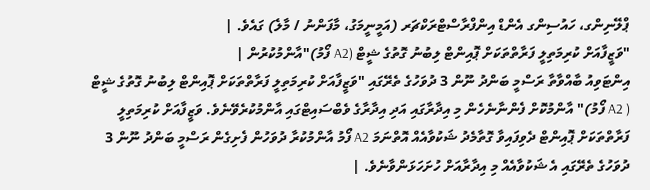ޕްލޭނިންގ، ހައުސިންގ އެންޑް އިންފްރާސްޓްރަކްޗަރ (އަމީނީމަގު، މާފަންނު / މާލެ) ގައެވެ. |
"ވަޒީފާއަށް ކުރިމަތިލީ ފަރާތްތަކަށް ޕޮއިންޓް ލިބުނު ގޮތުގެ ޝީޓް (A2 ފޯމު)"އާންމުކުރުން |
އިންޓަވިއު ބާއްވާތާ ރަސްމީ ބަންދު ނޫން 3 ދުވަހުގެ ތެރޭގައި "ވަޒީފާއަށް ކުރިމަތިލީ ފަރާތްތަކަށް ޕޮއިންޓް ލިބުނު ގޮތުގެ ޝީޓް ( A2 ފޯމު)" އާންމުކޮށް ފެންނާނެހެން މި އިދާރާގައި އަދި އިދާރާގެ ވެބްސައިޓްގައި އާންމުކުރެވޭނެވެ. ވަޒީފާއަށް ކުރިމަތިލީ ފަރާތްތަކަށް ޕޮއިންޓް ދެވިފައިވާ ގޮތާމެދު ޝަކުވާއެއް އޮތްނަމަ A2 ފޯމު އާންމުކުރާ ދުވަހުން ފެށިގެން ރަސްމީ ބަންދު ނޫން 3 ދުވަހުގެ ތެރޭގައި އެ ޝަކުވާއެއް މި އިދާރާއަށް ހުށަހަޅަންވާނެވެ. |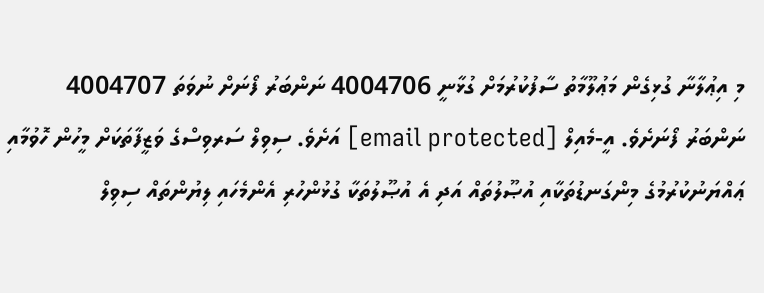މި އިޢުލާނާ ގުޅިގެން މަޢުލޫމާތު ސާފުކުރުމަށް ގުޅާނީ 4004706 ނަންބަރު ފޯނަށް ނުވަތަ 4004707 ނަންބަރު ފޯނަށެވެ. އީ-މެއިލް [email protected] އަށެވެ. ސިވިލް ސަރވިސްގެ ވަޒީފާތަކަށް މީހުން ހޮވުމާއި ޢައްޔަނުކުރުމުގެ މިންގަނޑުތަކާއި އުޞޫލުތައް އަދި އެ އުޞޫލުތަކާ ގުޅުންހުރި އެންމެހައި ލިޔުންތައް ސިވިލް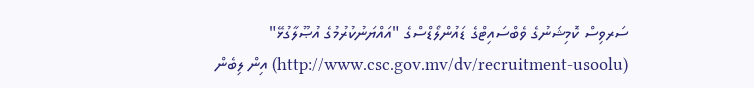ސަރވިސް ކޮމިޝަނުގެ ވެބްސައިޓްގެ ޑައުންލޯޑްސްގެ "އައްޔަނުކުރުމުގެ އުޞޫލާގުޅޭ" (http://www.csc.gov.mv/dv/recruitment-usoolu) އިން ލިބެން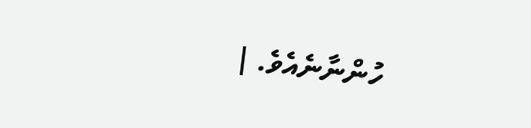ހުންނާނެއެވެ. |